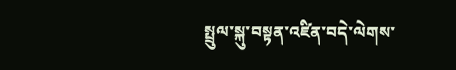སྤྲུལ་སྐུ་བསྟན་འཛིན་བདེ་ལེགས་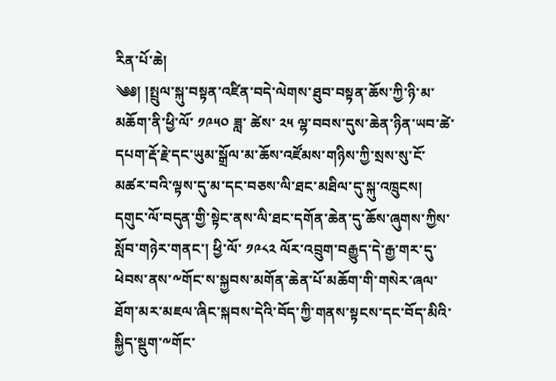རིན་པོ་ཆེ།
༄༅། །སྤྲུལ་སྐུ་བསྟན་འཛིན་བདེ་ལེགས་ཐུབ་བསྟན་ཆོས་ཀྱི་ཉི་མ་མཆོག་ནི་ཕྱི་ལོ་ ༡༩༥༠ ཟླ་ ཚེས་ ༢༥ ལྷ་བབས་དུས་ཆེན་ཉིན་ཡབ་ཚེ་དཔག་རྡོ་རྗེ་དང་ཡུམ་སྒྲོལ་མ་ཆོས་འཛོམས་གཉིས་ཀྱི་སྲས་སུ་ངོ་མཚར་བའི་ལྟས་དུ་མ་དང་བཅས་ལི་ཐང་མཐིལ་དུ་སྐུ་འཁྲུངས། དགུང་ལོ་བདུན་གྱི་སྟེང་ནས་ལི་ཐང་དགོན་ཆེན་དུ་ཆོས་ཞུགས་ཀྱིས་སློབ་གཉེར་གནང་། ཕྱི་ལོ་ ༡༩༨༢ ལོར་འབྲུག་བརྒྱུད་དེ་རྒྱ་གར་དུ་ཕེབས་ནས་༸གོང་ས་སྐྱབས་མགོན་ཆེན་པོ་མཆོག་གི་གསེར་ཞལ་ཐོག་མར་མཇལ་ཞིང་སྐབས་དེའི་བོད་ཀྱི་གནས་སྟངས་དང་བོད་མིའི་སྐྱིད་སྡུག་༸གོང་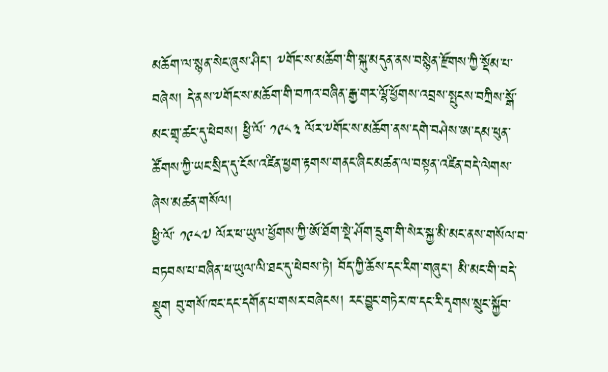མཆོག་ལ་སྙན་སེང་ཞུས་ཤིང་། ༸གོང་ས་མཆོག་གི་སྐུ་མདུན་ནས་བསྙེན་རྫོགས་ཀྱི་སྡོམ་པ་བཞེས། དེ་ནས་༸གོང་ས་མཆོག་གི་བཀའ་བཞིན་རྒྱ་གར་ལྷོ་ཕྱོགས་འབྲས་སྤུངས་བཀྲིས་སྒོ་མང་གྲྭ་ཚང་དུ་ཕེབས། ཕྱི་ལོ་ ༡༩༨༣ ལོར་༸གོང་ས་མཆོག་ནས་དགེ་བཤེས་ཨ་དམ་ཕུན་ཚོགས་ཀྱི་ཡང་སྲིད་དུ་ངོས་འཛིན་ཕྱག་རྟགས་གནང་ཞིང་མཚན་ལ་བསྟན་འཛིན་བདེ་ལེགས་ཞེས་མཚན་གསོལ།
ཕྱི་ལོ་ ༡༩༨༧ ལོར་ཕ་ཡུལ་ཕྱོགས་ཀྱི་ཨོ་ཐོག་སྡེ་ཤོག་དྲུག་གི་སེར་སྐྱ་མི་མང་ནས་གསོལ་བ་བཏབས་པ་བཞིན་ཕ་ཡུལ་ལི་ཐང་དུ་ཕེབས་ཏེ། བོད་ཀྱི་ཆོས་དང་རིག་གཞུང་། མི་མང་གི་བདེ་སྡུག བུ་གསོ་ཁང་དང་དགོན་པ་གསར་བཞེངས། རང་བྱུང་གཏེར་ཁ་དང་རི་དྭགས་སྲུང་སྐྱོབ་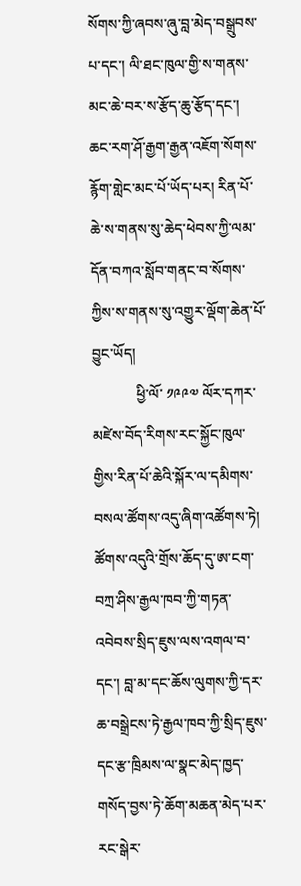སོགས་ཀྱི་ཞབས་ཞུ་བླ་མེད་བསྒྲུབས་པ་དང་། ལི་ཐང་ཁུལ་གྱི་ས་གནས་མང་ཆེ་བར་ས་རྩོད་ཆུ་རྩོད་དང་། ཆང་རག་ཤོ་རྒྱག་རྒྱན་འཇོག་སོགས་རྙོག་གླེང་མང་པོ་ཡོད་པར། རིན་པོ་ཆེ་ས་གནས་སུ་ཆེད་ཕེབས་ཀྱི་ལམ་དོན་བཀའ་སློབ་གནང་བ་སོགས་ཀྱིས་ས་གནས་སུ་འགྱུར་ལྡོག་ཆེན་པོ་བྱུང་ཡོད།
            ཕྱི་ལོ་ ༡༩༩༧ ལོར་དཀར་མཛེས་བོད་རིགས་རང་སྐྱོང་ཁུལ་གྱིས་རིན་པོ་ཆེའི་སྐོར་ལ་དམིགས་བསལ་ཚོགས་འདུ་ཞིག་འཚོགས་ཏེ། ཚོགས་འདུའི་གྲོས་ཆོད་དུ་ཨ་ངག་བཀྲ་ཤིས་རྒྱལ་ཁབ་ཀྱི་གཏན་འབེབས་སྲིད་ཇུས་ལས་འགལ་བ་དང་། བླ་མ་དང་ཆོས་ལུགས་ཀྱི་དར་ཆ་བསྒྲེངས་ཏེ་རྒྱལ་ཁབ་ཀྱི་སྲིད་ཇུས་དང་རྩ་ཁྲིམས་ལ་སྣང་མེད་ཁྱད་གསོད་བྱས་ཏེ་ཆོག་མཆན་མེད་པར་རང་སྒེར་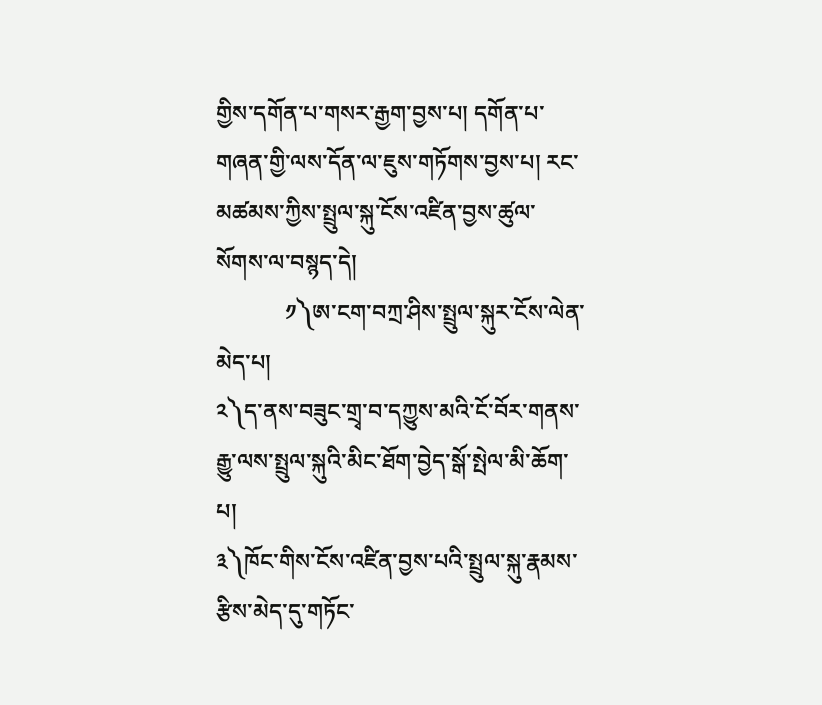གྱིས་དགོན་པ་གསར་རྒྱག་བྱས་པ། དགོན་པ་གཞན་གྱི་ལས་དོན་ལ་ཇུས་གཏོགས་བྱས་པ། རང་མཚམས་ཀྱིས་སྤྲུལ་སྐུ་ངོས་འཛིན་བྱས་ཚུལ་སོགས་ལ་བསྙད་དེ།
            ༡༽ཨ་ངག་བཀྲ་ཤིས་སྤྲུལ་སྐུར་ངོས་ལེན་མེད་པ།
༢༽ད་ནས་བཟུང་གྲྭ་བ་དཀྱུས་མའི་ངོ་བོར་གནས་རྒྱུ་ལས་སྤྲུལ་སྐུའི་མིང་ཐོག་བྱེད་སྒོ་སྤེལ་མི་ཆོག་པ།
༣༽ཁོང་གིས་ངོས་འཛིན་བྱས་པའི་སྤྲུལ་སྐུ་རྣམས་རྩིས་མེད་དུ་གཏོང་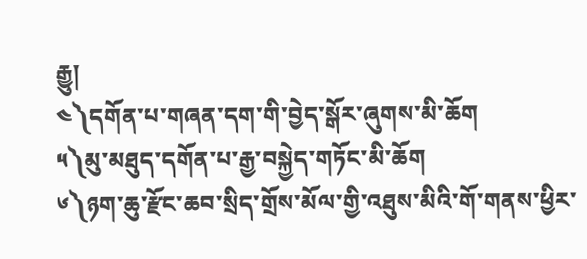རྒྱུ།
༤༽དགོན་པ་གཞན་དག་གི་བྱེད་སྒོར་ཞུགས་མི་ཆོག
༥༽མུ་མཐུད་དགོན་པ་རྒྱ་བསྐྱེད་གཏོང་མི་ཆོག
༦༽ཉག་ཆུ་རྫོང་ཆབ་སྲིད་གྲོས་མོལ་གྱི་འཐུས་མིའི་གོ་གནས་ཕྱིར་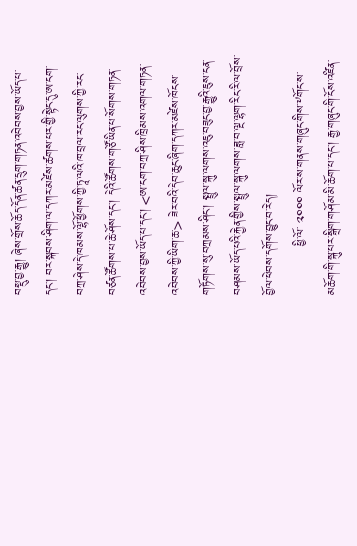བསྡུ་བྱ་རྒྱུ། ཞེས་གྲོས་ཆོད་དོན་ཚན་དྲུག་གཏན་འབེབས་བྱས་ཡོད་པ་དང་། བར་སྐབས་ཤིག་ལ་དཀར་མཛེས་ཚགས་པར་གྱི་སྟེང་དུ་ཨ་ངག་བཀྲ་ཤེས་དེ་ཁམས་ལྷོ་ཕྱོགས་ཀྱི་ཏཱ་ལའི་ཁ་བྲལ་རང་ལུགས་ཀྱི་རང་བཙན་ཚོགས་པ་ཆེ་ཤོས་དང་། དེའི་ཚོགས་གཙོ་ཡིན་པ་སོགས་གཏན་འབེབས་བྱས་ཡོད་པ་དང་། <ཨ་ངག་བཀྲ་ཤིས་ཁྲིམས་འགལ་གཏན་འབེབས་ཀྱི་ཡིག་ཆ་> ཟེར་བའི་དེབ་ཆུང་ཞིག་དཀར་མཛེས་ཁོངས་གཏོགས་སུ་བཀྲམས་ཤིང་། སྤྲུལ་སྐུ་ལགས་འཇུ་བཟུང་བྱ་རྒྱུའི་ཇུས་ངན་བཤམས་ཡོད་པའི་རྐྱེན་གྱིས་སྤྲུལ་སྐུ་ལགས་ཟླ་བ་ལྔ་ལྷག་རིང་རི་ལ་བྲོས་བྱོལ་ཕེབས་དགོས་བྱུང་བ་རེད།
            ཕྱི་ལོ་ ༢༠༠༠ ལོར་ས་གནས་གཞུང་གིས་༸གོང་ས་མཆོག་གི་སྐུ་པར་སྒྲིག་གཤོམ་མི་ཆོག་པ་དང་། རྒྱ་གཞུང་གི་ངོས་འཛིན་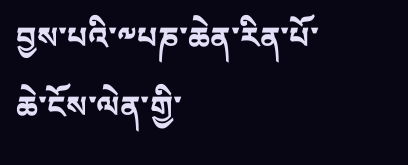བྱས་པའི་༸པཎ་ཆེན་རིན་པོ་ཆེ་ངོས་ལེན་གྱི་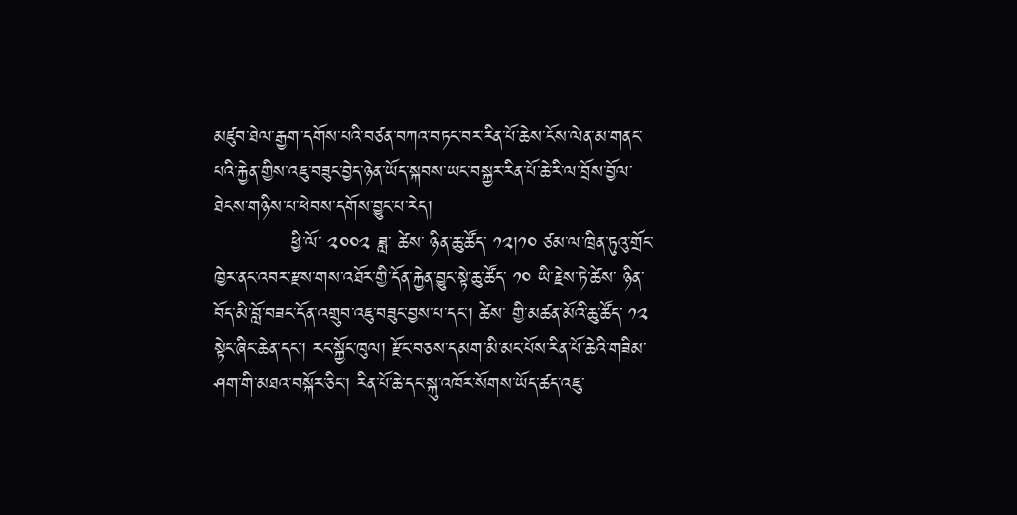མཛུབ་ཐེལ་རྒྱག་དགོས་པའི་བཙན་བཀའ་བཏང་བར་རིན་པོ་ཆེས་ངོས་ལེན་མ་གནང་པའི་རྐྱེན་གྱིས་འཇུ་བཟུང་བྱེད་ཉེན་ཡོད་སྐབས་ཡང་བསྐྱར་རིན་པོ་ཆེ་རི་ལ་བྲོས་བྱོལ་ཐེངས་གཉིས་པ་ཕེབས་དགོས་བྱུང་པ་རེད།
            ཕྱི་ལོ་ ༢༠༠༢ ཟླ་ ཚེས་ ཉིན་ཆུ་ཚོད་ ༡༢།༡༠ ཙམ་ལ་ཁྲིན་ཏུའུ་གྲོང་ཁྱེར་ནང་འབར་རྫས་གས་འཐོར་གྱི་དོན་རྐྱེན་བྱུང་སྟེ་ཆུ་ཚོད་ ༡༠ ཡི་རྗེས་ཏེ་ཚེས་ ཉིན་བོད་མི་བློ་བཟང་དོན་འགྲུབ་འཇུ་བཟུང་བྱས་པ་དང་། ཚེས་ གྱི་མཚན་མོའི་ཆུ་ཚོད་ ༡༢ སྟེང་ཞིང་ཆེན་དང་། རང་སྐྱོང་ཁུལ། རྫོང་བཅས་དམག་མི་མང་པོས་རིན་པོ་ཆེའི་གཟིམ་ཤག་གི་མཐའ་བསྐོར་ཅིང་། རིན་པོ་ཆེ་དང་སྐུ་འཁོར་སོགས་ཡོད་ཚད་འཇུ་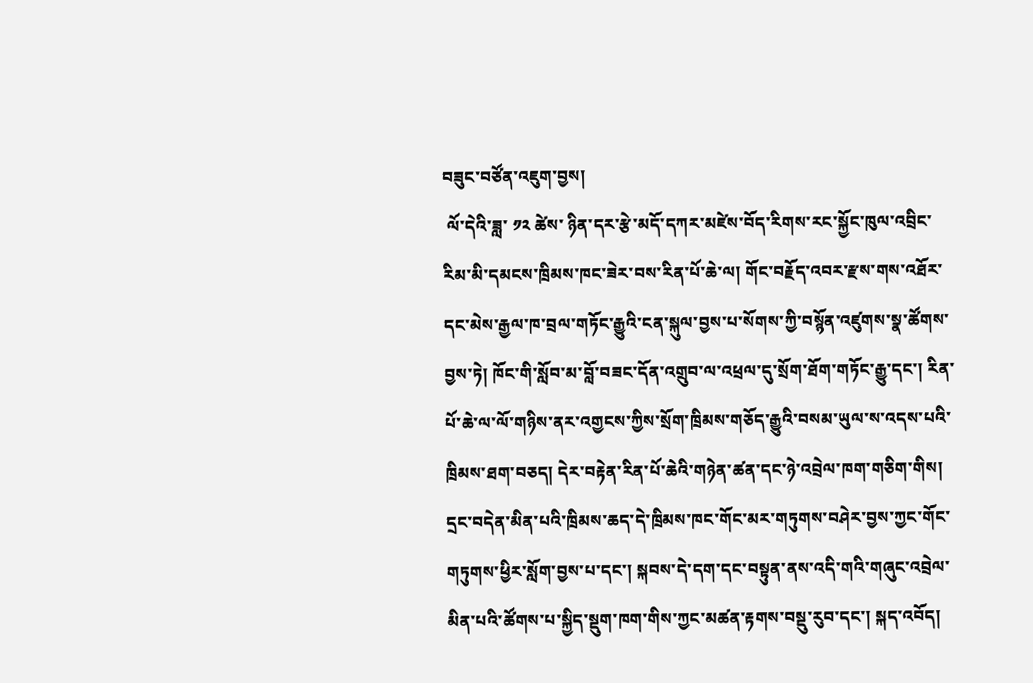བཟུང་བཙོན་འཇུག་བྱས།
 ལོ་དེའི་ཟླ་ ༡༢ ཚེས་ ཉིན་དར་རྩེ་མདོ་དཀར་མཛེས་བོད་རིགས་རང་སྐྱོང་ཁུལ་འབྲིང་རིམ་མི་དམངས་ཁྲིམས་ཁང་ཟེར་བས་རིན་པོ་ཆེ་ལ། གོང་བརྗོད་འབར་རྫས་གས་འཐོར་དང་མེས་རྒྱལ་ཁ་བྲལ་གཏོང་རྒྱུའི་ངན་སྐུལ་བྱས་པ་སོགས་ཀྱི་བསྙོན་འཛུགས་སྣ་ཚོགས་བྱས་ཏེ། ཁོང་གི་སློབ་མ་བློ་བཟང་དོན་འགྲུབ་ལ་འཕྲལ་དུ་སྲོག་ཐོག་གཏོང་རྒྱུ་དང་། རིན་པོ་ཆེ་ལ་ལོ་གཉིས་ནར་འགྱངས་ཀྱིས་སྲོག་ཁྲིམས་གཅོད་རྒྱུའི་བསམ་ཡུལ་ས་འདས་པའི་ཁྲིམས་ཐག་བཅད། དེར་བརྟེན་རིན་པོ་ཆེའི་གཉེན་ཚན་དང་ཉེ་འབྲེལ་ཁག་གཅིག་གིས། དྲང་བདེན་མིན་པའི་ཁྲིམས་ཆད་དེ་ཁྲིམས་ཁང་གོང་མར་གཏུགས་བཤེར་བྱས་ཀྱང་གོང་གཏུགས་ཕྱིར་སློག་བྱས་པ་དང་། སྐབས་དེ་དག་དང་བསྟུན་ནས་འདི་གའི་གཞུང་འབྲེལ་མིན་པའི་ཚོགས་པ་སྐྱིད་སྡུག་ཁག་གིས་ཀྱང་མཚན་རྟགས་བསྡུ་རུབ་དང་། སྐད་འབོད།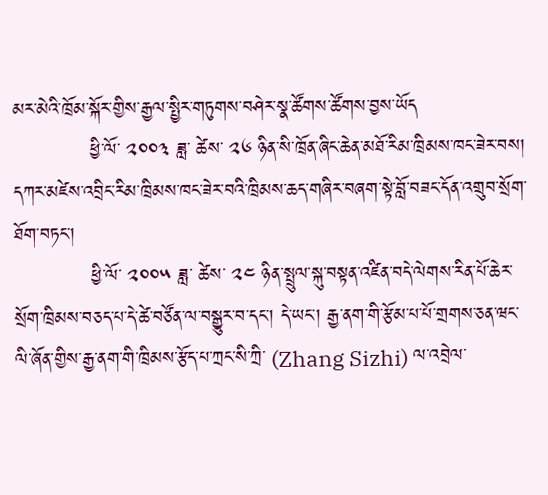མར་མེའི་ཁྲོམ་སྐོར་གྱིས་རྒྱལ་སྤྱིར་གཏུགས་བཤེར་སྣ་ཚོགས་ཚོགས་བྱས་ཡོད
            ཕྱི་ལོ་ ༢༠༠༣ ཟླ་ ཚེས་ ༢༦ ཉིན་སི་ཁྲོན་ཞིང་ཆེན་མཐོ་རིམ་ཁྲིམས་ཁང་ཟེར་བས། དཀར་མཛེས་འབྲིང་རིམ་ཁྲིམས་ཁང་ཟེར་བའི་ཁྲིམས་ཆད་གཞིར་བཞག་སྟེ་བློ་བཟང་དོན་འགྲུབ་སྲོག་ཐོག་བཏང་།
            ཕྱི་ལོ་ ༢༠༠༥ ཟླ་ ཚེས་ ༢༤ ཉིན་སྤྲུལ་སྐུ་བསྟན་འཛིན་བདེ་ལེགས་རིན་པོ་ཆེར་སྲོག་ཁྲིམས་བཅད་པ་དེ་ཚེ་བཙོན་ལ་བསྒྱུར་བ་དང་། དེ་ཡང་། རྒྱ་ནག་གི་རྩོམ་པ་པོ་གྲགས་ཅན་ཝང་ལི་ཞོན་གྱིས་རྒྱ་ནག་གི་ཁྲིམས་རྩོད་པ་ཀྲང་སི་ཀྲི་ (Zhang Sizhi) ལ་འབྲེལ་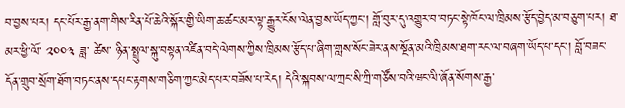བ་བྱས་པར། དང་པོར་རྒྱ་ནག་གིས་རིན་པོ་ཆེའི་སྐོར་གྱི་ཡིག་ཆ་ཚང་མར་ལྟ་རྒྱུར་ངོས་ལེན་བྱས་ཡོད་ཀྱང་། གློ་བུར་དུ་འགྱུར་བ་བཏང་སྟེ་ཁོང་ལ་ཁྲིམས་རྩོད་བྱེད་མ་བཅུག་པར། ཐ་མར་ཕྱི་ལོ་ ༢༠༠༣ ཟླ་ ཚེས་ ཉིན་སྤྲུལ་སྐུ་བསྟན་འཛིན་བདེ་ལེགས་ཀྱིས་ཁྲིམས་རྩོད་པ་ཞིག་གླས་སོང་ཟེར་ནས་སྔོན་མའི་ཁྲིམས་ཐག་རང་ལ་བཞག་ཡོད་པ་དང་། བློ་བཟང་དོན་གྲུབ་སྲོག་ཐོག་བཏང་ནས་དཔང་རྟགས་གཅིག་ཀྱང་མེད་པར་བཟོས་པ་རེད། དེའི་སྐབས་ལ་ཀྲང་སི་ཀྲི་གཙོས་བའི་ཝང་ལི་ཞོན་སོགས་རྒྱ་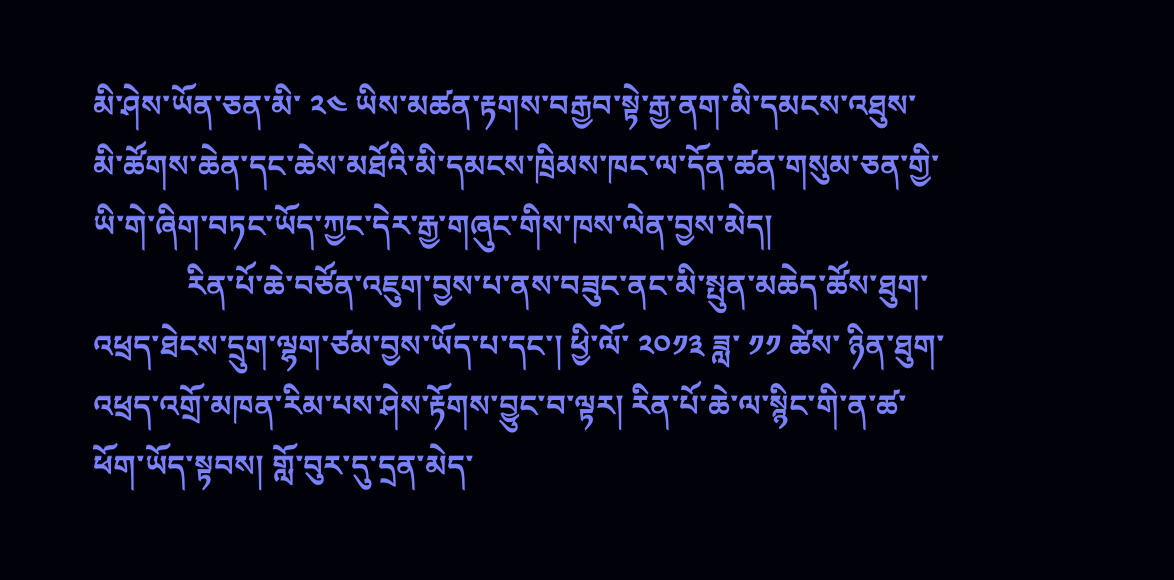མི་ཤེས་ཡོན་ཅན་མི་ ༢༤ ཡིས་མཚན་རྟགས་བརྒྱབ་སྟེ་རྒྱ་ནག་མི་དམངས་འཐུས་མི་ཚོགས་ཆེན་དང་ཆེས་མཐོའི་མི་དམངས་ཁྲིམས་ཁང་ལ་དོན་ཚན་གསུམ་ཅན་གྱི་ཡི་གེ་ཞིག་བཏང་ཡོད་ཀྱང་དེར་རྒྱ་གཞུང་གིས་ཁས་ལེན་བྱས་མེད།
            རིན་པོ་ཆེ་བཙོན་འཇུག་བྱས་པ་ནས་བཟུང་ནང་མི་སྤུན་མཆེད་ཚོས་ཐུག་འཕྲད་ཐེངས་དྲུག་ལྷག་ཙམ་བྱས་ཡོད་པ་དང་། ཕྱི་ལོ་ ༢༠༡༣ ཟླ་ ༡༡ ཚེས་ ཉིན་ཐུག་འཕྲད་འགྲོ་མཁན་རིམ་པས་ཤེས་རྟོགས་བྱུང་བ་ལྟར། རིན་པོ་ཆེ་ལ་སྙིང་གི་ན་ཚ་ཕོག་ཡོད་སྟབས། གློ་བུར་དུ་དྲན་མེད་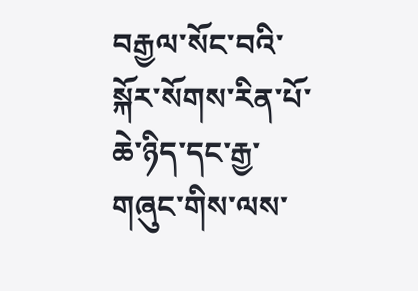བརྒྱལ་སོང་བའི་སྐོར་སོགས་རིན་པོ་ཆེ་ཉིད་དང་རྒྱ་གཞུང་གིས་ལས་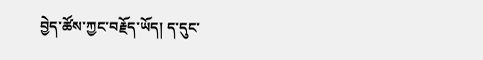བྱེད་ཚོས་ཀྱང་བརྗོད་ཡོད། ད་དུང་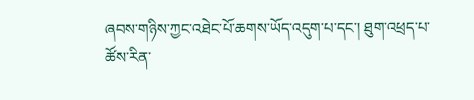ཞབས་གཉིས་ཀྱང་འཐེང་པོ་ཆགས་ཡོད་འདུག་པ་དང་། ཐུག་འཕྲད་པ་ཚོས་རིན་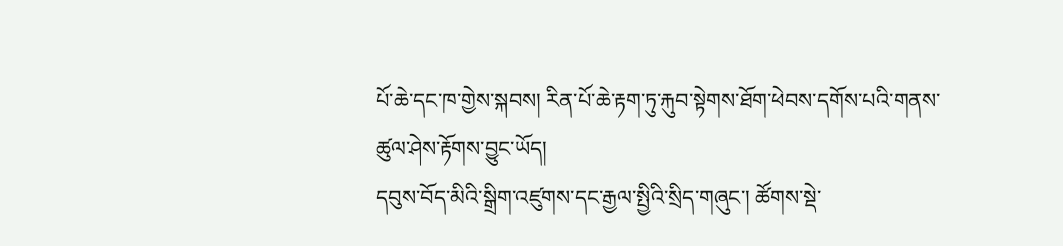པོ་ཆེ་དང་ཁ་གྱེས་སྐབས། རིན་པོ་ཆེ་རྟག་ཏུ་རྐུབ་སྟེགས་ཐོག་ཕེབས་དགོས་པའི་གནས་ཚུལ་ཤེས་རྟོགས་བྱུང་ཡོད།
དབུས་བོད་མིའི་སྒྲིག་འཛུགས་དང་རྒྱལ་སྤྱིའི་སྲིད་གཞུང་། ཚོགས་སྡེ་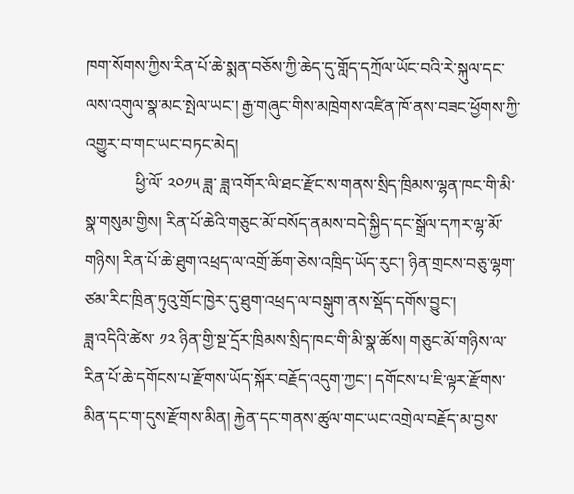ཁག་སོགས་ཀྱིས་རིན་པོ་ཆེ་སྨན་བཅོས་ཀྱི་ཆེད་དུ་གློད་དཀྲོལ་ཡོང་བའི་རེ་སྐུལ་དང་ལས་འགུལ་སྣ་མང་སྤེལ་ཡང་། རྒྱ་གཞུང་གིས་མཁྲེགས་འཛིན་ཁོ་ནས་བཟང་ཕྱོགས་ཀྱི་འགྱུར་བ་གང་ཡང་བཏང་མེད།
            ཕྱི་ལོ་ ༢༠༡༥ ཟླ་ ཟླ་འགོར་ལི་ཐང་རྫོང་ས་གནས་སྲིད་ཁྲིམས་ལྷན་ཁང་གི་མི་སྣ་གསུམ་གྱིས། རིན་པོ་ཆེའི་གཅུང་མོ་བསོད་ནམས་བདེ་སྐྱིད་དང་སྒྲོལ་དཀར་ལྷ་མོ་གཉིས། རིན་པོ་ཆེ་ཐུག་འཕྲད་ལ་འགྲོ་ཆོག་ཅེས་འཁྲིད་ཡོད་རུང་། ཉིན་གྲངས་བཅུ་ལྷག་ཙམ་རིང་ཁྲིན་ཏུའུ་གྲོང་ཁྱེར་དུ་ཐུག་འཕྲད་ལ་བསྒུག་ནས་སྡོད་དགོས་བྱུང་།
ཟླ་འདིའི་ཚེས་ ༡༢ ཉིན་གྱི་སྔ་དྲོར་ཁྲིམས་སྲིད་ཁང་གི་མི་སྣ་ཚོས། གཅུང་མོ་གཉིས་ལ་རིན་པོ་ཆེ་དགོངས་པ་རྫོགས་ཡོད་སྐོར་བརྗོད་འདུག་ཀྱང་། དགོངས་པ་ཇི་ལྟར་རྫོགས་མིན་དང་ག་དུས་རྫོགས་མིན། རྐྱེན་དང་གནས་ཚུལ་གང་ཡང་འགྲེལ་བརྗོད་མ་བྱས་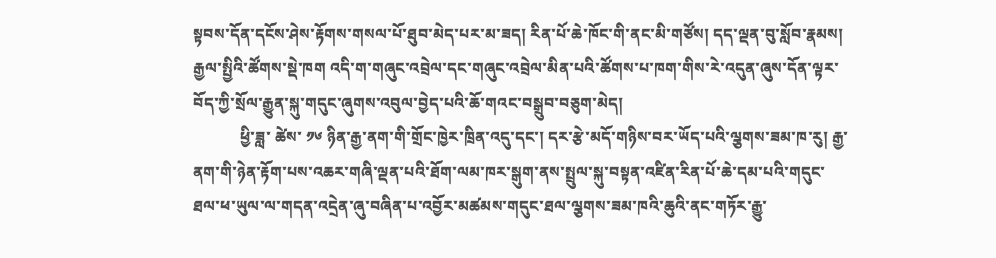སྟབས་དོན་དངོས་ཤེས་རྟོགས་གསལ་པོ་ཐུབ་མེད་པར་མ་ཟད། རིན་པོ་ཆེ་ཁོང་གི་ནང་མི་གཙོས། དད་ལྡན་བུ་སློབ་རྣམས། རྒྱལ་སྤྱིའི་ཚོགས་སྡེ་ཁག འདི་ག་གཞུང་འབྲེལ་དང་གཞུང་འབྲེལ་མིན་པའི་ཚོགས་པ་ཁག་གིས་རེ་འདུན་ཞུས་དོན་ལྟར་བོད་ཀྱི་སྲོལ་རྒྱུན་སྐུ་གདུང་ཞུགས་འབུལ་བྱེད་པའི་ཆོ་གའང་བསྒྲུབ་བཅུག་མེད།
            ཕྱི་ཟླ་ ཚེས་ ༡༦ ཉིན་རྒྱ་ནག་གི་གྲོང་ཁྱེར་ཁྲིན་འདུ་དང་། དར་རྩེ་མདོ་གཉིས་བར་ཡོད་པའི་ལྕགས་ཟམ་ཁ་རུ། རྒྱ་ནག་གི་ཉེན་རྟོག་པས་འཆར་གཞི་ལྡན་པའི་ཐོག་ལམ་ཁར་སྒུག་ནས་སྤྲུལ་སྐུ་བསྟན་འཛིན་རིན་པོ་ཆེ་དམ་པའི་གདུང་ཐལ་ཕ་ཡུལ་ལ་གདན་འདྲེན་ཞུ་བཞིན་པ་འབྱོར་མཚམས་གདུང་ཐལ་ལྕགས་ཟམ་ཁའི་ཆུའི་ནང་གཏོར་རྒྱུ་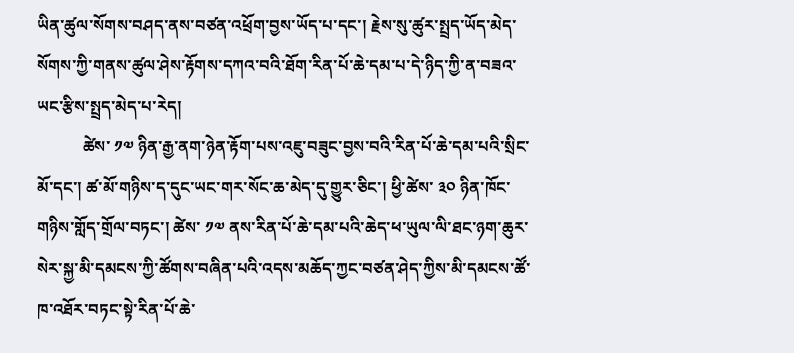ཡིན་ཚུལ་སོགས་བཤད་ནས་བཙན་འཕྲོག་བྱས་ཡོད་པ་དང་། རྗེས་སུ་ཚུར་སྤྲད་ཡོད་མེད་སོགས་ཀྱི་གནས་ཚུལ་ཤེས་རྟོགས་དཀའ་བའི་ཐོག་རིན་པོ་ཆེ་དམ་པ་དེ་ཉིད་ཀྱི་ན་བཟའ་ཡང་རྩིས་སྤྲད་མེད་པ་རེད།
           ཚེས་ ༡༧ ཉིན་རྒྱ་ནག་ཉེན་རྟོག་པས་འཇུ་བཟུང་བྱས་བའི་རིན་པོ་ཆེ་དམ་པའི་སྲིང་མོ་དང་། ཚ་མོ་གཉིས་ད་དུང་ཡང་གར་སོང་ཆ་མེད་དུ་གྱུར་ཅིང་། ཕྱི་ཚེས་ ༣༠ ཉིན་ཁོང་གཉིས་གློད་གྲོལ་བཏང་། ཚེས་ ༡༧ ནས་རིན་པོ་ཆེ་དམ་པའི་ཆེད་ཕ་ཡུལ་ལི་ཐང་ཉག་ཆུར་སེར་སྐྱ་མི་དམངས་ཀྱི་ཚོགས་བཞིན་པའི་འདས་མཆོད་ཀྱང་བཙན་ཤེད་ཀྱིས་མི་དམངས་ཚོ་ཁ་འཐོར་བཏང་སྟེ་རིན་པོ་ཆེ་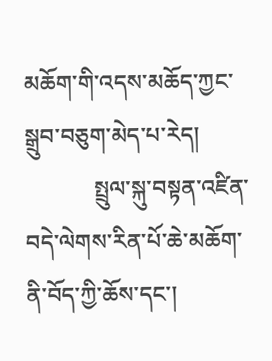མཆོག་གི་འདས་མཆོད་ཀྱང་སྒྲུབ་བཅུག་མེད་པ་རེད།
            སྤྲུལ་སྐུ་བསྟན་འཛིན་བདེ་ལེགས་རིན་པོ་ཆེ་མཆོག་ནི་བོད་ཀྱི་ཆོས་དང་།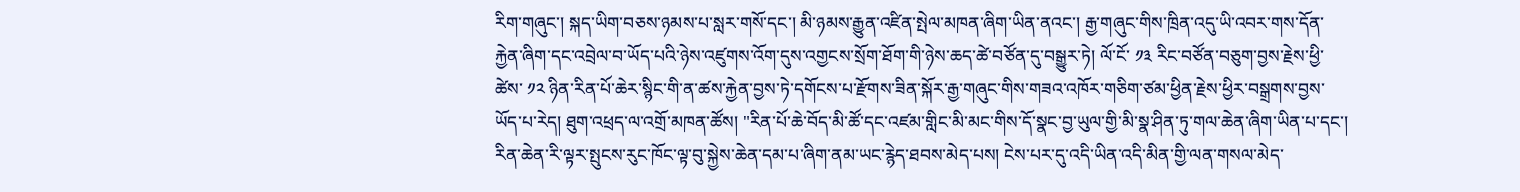རིག་གཞུང་། སྐད་ཡིག་བཅས་ཉམས་པ་སླར་གསོ་དང་། མི་ཉམས་རྒྱུན་འཛིན་སྤེལ་མཁན་ཞིག་ཡིན་ནའང་། རྒྱ་གཞུང་གིས་ཁྲིན་འདུ་ཡི་འབར་གས་དོན་རྐྱེན་ཞིག་དང་འབྲེལ་བ་ཡོད་པའི་ཉེས་འཛུགས་འོག་དུས་འགྱངས་སྲོག་ཐོག་གི་ཉེས་ཆད་ཚེ་བཙོན་དུ་བསྒྱུར་ཏེ། ལོ་ངོ་ ༡༣ རིང་བཙོན་བཅུག་བྱས་རྗེས་ཕྱི་ཚེས་ ༡༢ ཉིན་རིན་པོ་ཆེར་སྙིང་གི་ན་ཚས་རྐྱེན་བྱས་ཏེ་དགོངས་པ་རྫོགས་ཟིན་སྐོར་རྒྱ་གཞུང་གིས་གཟའ་འཁོར་གཅིག་ཙམ་ཕྱིན་རྗེས་ཕྱིར་བསྒྲགས་བྱས་ཡོད་པ་རེད། ཐུག་འཕྲད་ལ་འགྲོ་མཁན་ཚོས། "རིན་པོ་ཆེ་བོད་མི་ཚོ་དང་འཛམ་གླིང་མི་མང་གིས་དོ་སྣང་བྱ་ཡུལ་གྱི་མི་སྣ་ཤིན་ཏུ་གལ་ཆེན་ཞིག་ཡིན་པ་དང་། རིན་ཆེན་རི་ལྟར་སྤུངས་རུང་ཁོང་ལྟ་བུ་སྐྱེས་ཆེན་དམ་པ་ཞིག་ནམ་ཡང་རྙེད་ཐབས་མེད་པས། ངེས་པར་དུ་འདི་ཡིན་འདི་མིན་གྱི་ལན་གསལ་མེད་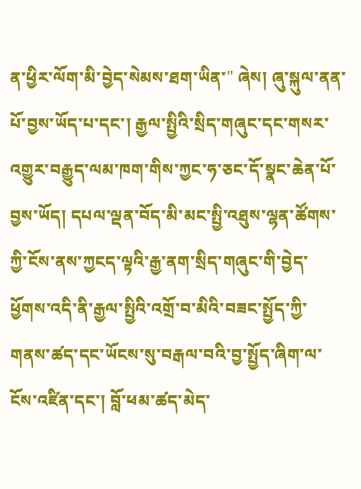ན་ཕྱིར་ལོག་མི་བྱེད་སེམས་ཐག་ཡིན་" ཞེས། ཞུ་སྐུལ་ནན་པོ་བྱས་ཡོད་པ་དང་། རྒྱལ་སྤྱིའི་སྲིད་གཞུང་དང་གསར་འགྱུར་བརྒྱུད་ལམ་ཁག་གིས་ཀྱང་ཧ་ཅང་དོ་སྣང་ཆེན་པོ་བྱས་ཡོད། དཔལ་ལྡན་བོད་མི་མང་སྤྱི་འཐུས་ལྷན་ཚོགས་ཀྱི་ངོས་ནས་ཀྱངད་ལྟའི་རྒྱ་ནག་སྲིད་གཞུང་གི་བྱེད་ཕྱོགས་འདི་ནི་རྒྱལ་སྤྱིའི་འགྲོ་བ་མིའི་བཟང་སྤྱོད་ཀྱི་གནས་ཚད་དང་ཡོངས་སུ་བརྒལ་བའི་བྱ་སྤྱོད་ཞིག་ལ་ངོས་འཛིན་དང་། བློ་ཕམ་ཚད་མེད་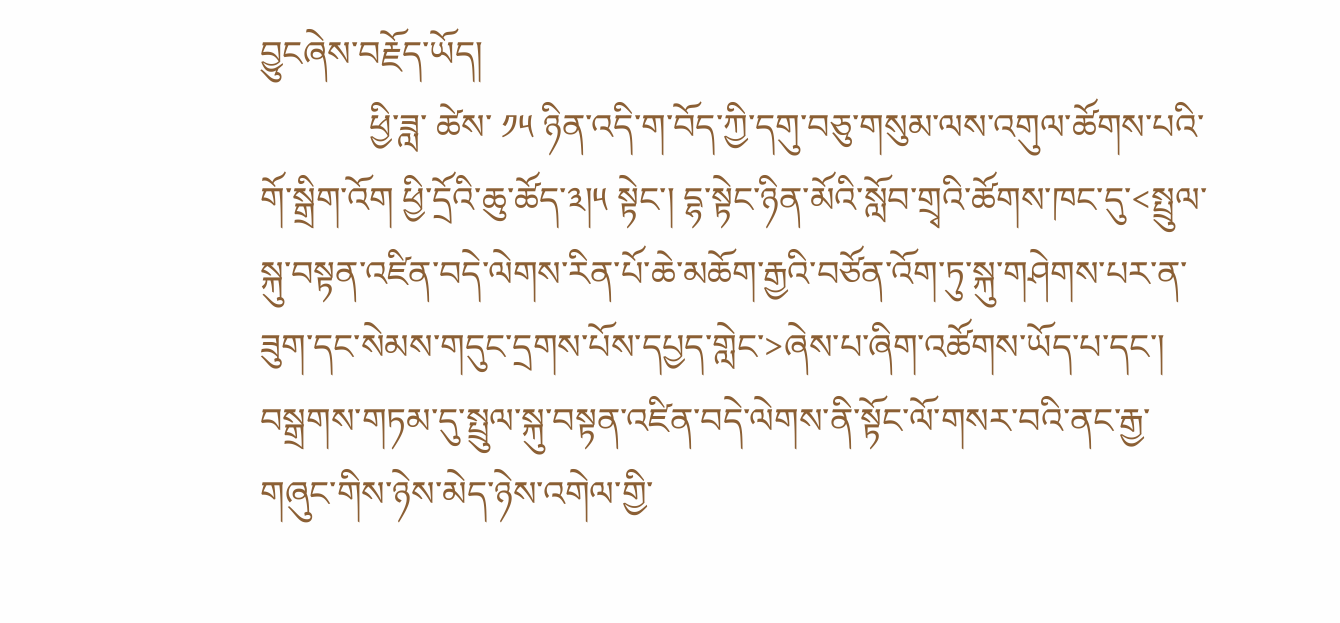བྱུངཞེས་བརྗོད་ཡོད།
            ཕྱི་ཟླ་ ཚེས་ ༡༥ ཉིན་འདི་ག་བོད་ཀྱི་དགུ་བཅུ་གསུམ་ལས་འགུལ་ཚོགས་པའི་གོ་སྒྲིག་འོག ཕྱི་དྲོའི་ཆུ་ཚོད་༣།༥ སྟེང་། དྷ་སྟེང་ཉིན་མོའི་སློབ་གྲྭའི་ཚོགས་ཁང་དུ་<སྤྲུལ་སྐུ་བསྟན་འཛིན་བདེ་ལེགས་རིན་པོ་ཆེ་མཆོག་རྒྱའི་བཙོན་འོག་ཏུ་སྐུ་གཤེགས་པར་ན་ཟུག་དང་སེམས་གདུང་དྲགས་པོས་དཔྱད་གླེང་>ཞེས་པ་ཞིག་འཚོགས་ཡོད་པ་དང་། བསྒྲགས་གཏམ་དུ་སྤྲུལ་སྐུ་བསྟན་འཛིན་བདེ་ལེགས་ནི་སྟོང་ལོ་གསར་བའི་ནང་རྒྱ་གཞུང་གིས་ཉེས་མེད་ཉེས་འགེལ་གྱི་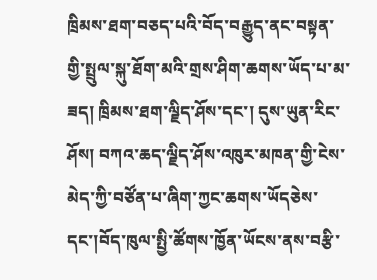ཁྲིམས་ཐག་བཅད་པའི་བོད་བརྒྱུད་ནང་བསྟན་གྱི་སྤྲུལ་སྐུ་ཐོག་མའི་གྲས་ཤིག་ཆགས་ཡོད་པ་མ་ཟད། ཁྲིམས་ཐག་ལྗིད་ཤོས་དང་། དུས་ཡུན་རིང་ཤོས། བཀའ་ཆད་ལྗིད་ཤོས་འཁུར་མཁན་གྱི་ངེས་མེད་ཀྱི་བཙོན་པ་ཞིག་ཀྱང་ཆགས་ཡོདཅེས་དང་།བོད་ཁུལ་སྤྱི་ཚོགས་ཁྱོན་ཡོངས་ནས་བརྩི་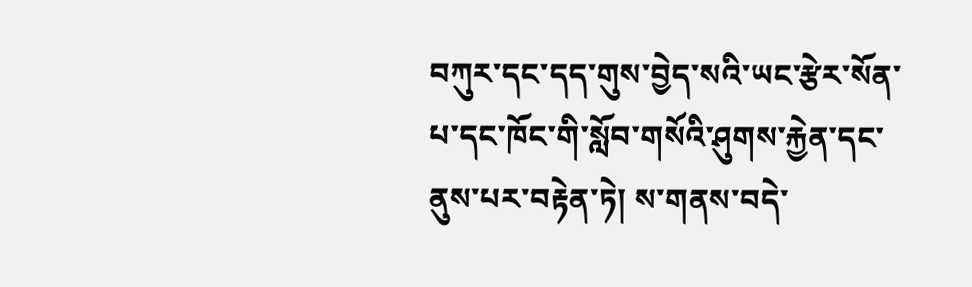བཀུར་དང་དད་གུས་བྱེད་སའི་ཡང་རྩེར་སོན་པ་དང་ཁོང་གི་སློབ་གསོའི་ཤུགས་རྐྱེན་དང་ནུས་པར་བརྟེན་ཏེ། ས་གནས་བདེ་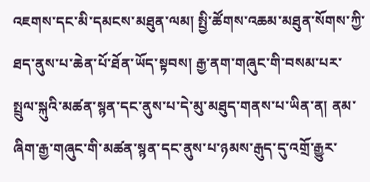འཇགས་དང་མི་དམངས་མཐུན་ལམ། སྤྱི་ཚོགས་འཆམ་མཐུན་སོགས་ཀྱི་ཐད་ནུས་པ་ཆེན་པོ་ཐོན་ཡོད་སྟབས། རྒྱ་ནག་གཞུང་གི་བསམ་པར་སྤྲུལ་སྐུའི་མཚན་སྙན་དང་ནུས་པ་དེ་མུ་མཐུད་གནས་པ་ཡིན་ན། ནམ་ཞིག་རྒྱ་གཞུང་གི་མཚན་སྙན་དང་ནུས་པ་ཉམས་རྒུད་དུ་འགྲོ་རྒྱུར་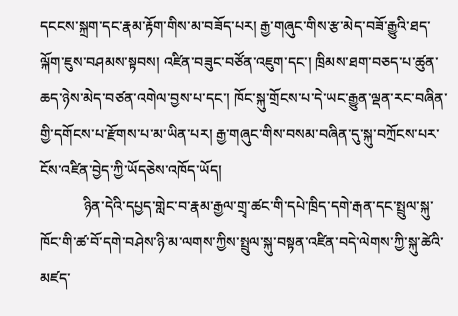དངངས་སྐྲག་དང་རྣམ་རྟོག་གིས་མ་བཟོད་པར། རྒྱ་གཞུང་གིས་རྩ་མེད་བཟོ་རྒྱུའི་ཐད་ལྐོག་ཇུས་བཤམས་སྟབས། འཛིན་བཟུང་བཙོན་འཇུག་དང་། ཁྲིམས་ཐག་བཅད་པ་ཚུན་ཆད་ཉེས་མེད་བཙན་འགེལ་བྱས་པ་དང་། ཁོང་སྐུ་གྲོངས་པ་དེ་ཡང་རྒྱུན་ལྡན་རང་བཞིན་གྱི་དགོངས་པ་རྫོགས་པ་མ་ཡིན་པར། རྒྱ་གཞུང་གིས་བསམ་བཞིན་དུ་སྐུ་བཀྲོངས་པར་ངོས་འཛིན་བྱེད་ཀྱི་ཡོདཅེས་འཁོད་ཡོད།
            ཉིན་དེའི་དཔྱད་གླེང་བ་རྣམ་རྒྱལ་གྲྭ་ཚང་གི་དཔེ་ཁྲིད་དགེ་རྒན་དང་སྤྲུལ་སྐུ་ཁོང་གི་ཚ་བོ་དགེ་བཤེས་ཉི་མ་ལགས་ཀྱིས་སྤྲུལ་སྐུ་བསྟན་འཛིན་བདེ་ལེགས་ཀྱི་སྐུ་ཚེའི་མཛད་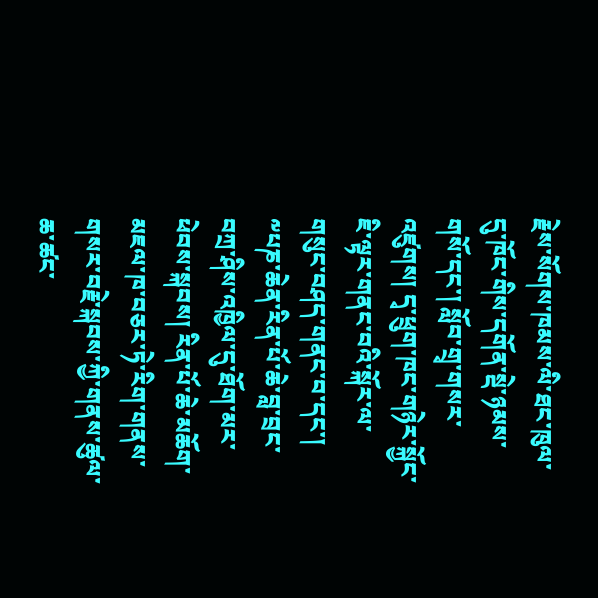རྗེས་སོགས་ཁམས་ལི་ཐང་ཁུལ་དུ་ཁོང་གིས་དགོན་སྡེ་ཉམས་གསོ་དང་། སློབ་གྲྭ་གསར་འཛུགས། དྭ་ཕྲུག་ཁང་གཉེར་སྐྱོང་ཇི་ལྟར་གནང་བའི་སྐོར་ལ་གསུང་བཤད་གནང་བ་དང་། ༸པཎ་ཆེན་རིན་པོ་ཆེ་བླ་བྲང་བཀྲ་ཤིས་འཁྱིལ་དུ་ཐོག་མར་ཕེབས་སྐབས། རིན་པོ་ཆེ་མཆོག་མཇལ་ཁ་བཅར་ཏེ་རིག་གནས་གསར་བརྗེ་སྐབས་ཀྱི་གནས་ཚུལ་ཆ་ཚང་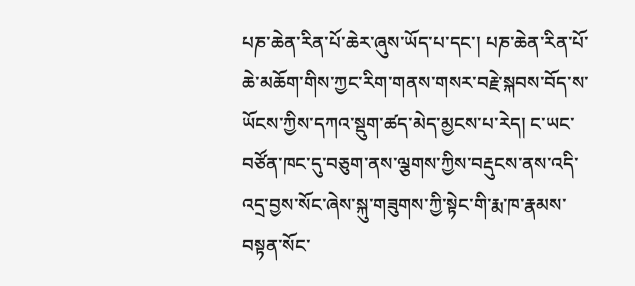པཎ་ཆེན་རིན་པོ་ཆེར་ཞུས་ཡོད་པ་དང་། པཎ་ཆེན་རིན་པོ་ཆེ་མཆོག་གིས་ཀྱང་རིག་གནས་གསར་བརྗེ་སྐབས་བོད་ས་ཡོངས་ཀྱིས་དཀའ་སྡུག་ཚད་མེད་མྱངས་པ་རེད། ང་ཡང་བཙོན་ཁང་དུ་བཅུག་ནས་ལྕགས་ཀྱིས་བརྡུངས་ནས་འདི་འདྲ་བྱས་སོང་ཞེས་སྐུ་གཟུགས་ཀྱི་སྟེང་གི་རྨ་ཁ་རྣམས་བསྟན་སོང་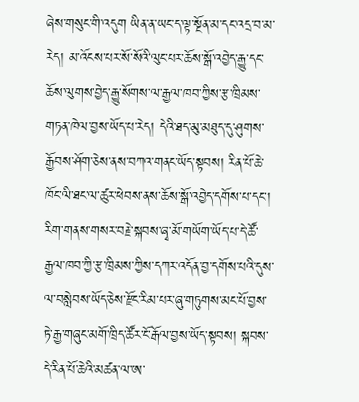ཞེས་གསུང་གི་འདུག ཡིན་ན་ཡང་ད་ལྟ་སྔོན་མ་དང་འདྲ་བ་མ་རེད། མ་འོངས་པར་སོ་སོའི་ལུང་པར་ཆོས་སྒོ་འབྱེད་རྒྱུ་དང་ཆོས་ལུགས་བྱེད་རྒྱུ་སོགས་ལ་རྒྱལ་ཁབ་ཀྱིས་རྩ་ཁྲིམས་གཏན་ཁེལ་བྱས་ཡོད་པ་རེད། དེའི་ཐད་མུ་མཐུད་དུ་ཤུགས་རྒྱོབས་ཤོག་ཅེས་ནས་བཀའ་གནང་ཡོད་སྟབས། རིན་པོ་ཆེ་ཁོང་ལི་ཐང་ལ་ཚུར་ཕེབས་ནས་ཆོས་སྒོ་འབྱེད་དགོས་པ་དང་། རིག་གནས་གསར་བརྗེ་སྐབས་ཞྭ་མོ་གཡོག་ཡོད་པ་དེ་ཚོ་རྒྱལ་ཁབ་ཀྱི་རྩ་ཁྲིམས་ཀྱིས་དཀར་འདོན་བྱ་དགོས་པའི་དུས་ལ་བསླེབས་ཡོད་ཅེས་རྫོང་རིམ་པར་ཞུ་གཏུགས་མང་པོ་བྱས་ཏེ་རྒྱ་གཞུང་མགོ་ཁྲིད་ཚོར་ངོ་རྒོལ་བྱས་ཡོད་སྟབས། སྐབས་དེ་རིན་པོ་ཆེའི་མཚན་ལ་ཨ་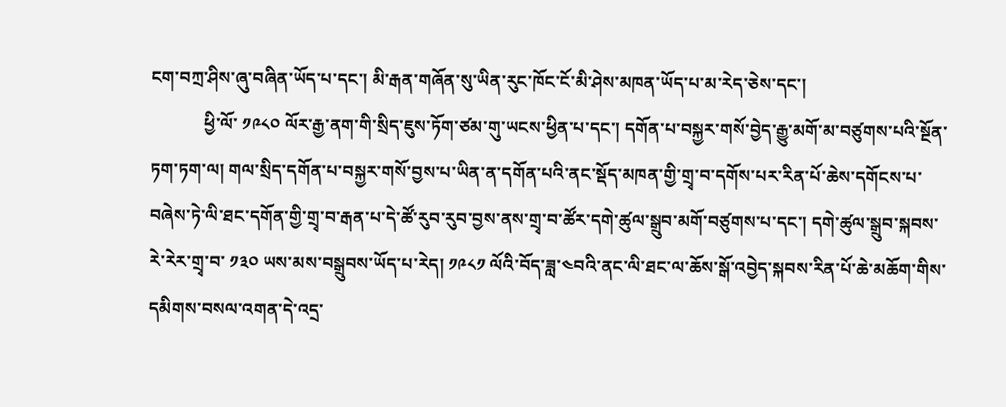ངག་བཀྲ་ཤིས་ཞུ་བཞིན་ཡོད་པ་དང་། མི་རྒན་གཞོན་སུ་ཡིན་རུང་ཁོང་ངོ་མི་ཤེས་མཁན་ཡོད་པ་མ་རེད་ཅེས་དང་།
            ཕྱི་ལོ་ ༡༩༨༠ ལོར་རྒྱ་ནག་གི་སྲིད་ཇུས་ཏོག་ཙམ་གུ་ཡངས་ཕྱིན་པ་དང་། དགོན་པ་བསྐྱར་གསོ་བྱེད་རྒྱུ་མགོ་མ་བཙུགས་པའི་སྔོན་ཏག་ཏག་ལ། གལ་སྲིད་དགོན་པ་བསྐྱར་གསོ་བྱས་པ་ཡིན་ན་དགོན་པའི་ནང་སྡོད་མཁན་གྱི་གྲྭ་བ་དགོས་པར་རིན་པོ་ཆེས་དགོངས་པ་བཞེས་ཏེ་ལི་ཐང་དགོན་གྱི་གྲྭ་བ་རྒན་པ་དེ་ཚོ་རུབ་རུབ་བྱས་ནས་གྲྭ་བ་ཚོར་དགེ་ཚུལ་སྒྲུབ་མགོ་བཙུགས་པ་དང་། དགེ་ཚུལ་སྒྲུབ་སྐབས་རེ་རེར་གྲྭ་བ་ ༡༣༠ ཡས་མས་བསྒྲུབས་ཡོད་པ་རེད། ༡༩༨༡ ལོའི་བོད་ཟླ་༤བའི་ནང་ལི་ཐང་ལ་ཆོས་སྒོ་འབྱེད་སྐབས་རིན་པོ་ཆེ་མཆོག་གིས་དམིགས་བསལ་འགན་དེ་འདྲ་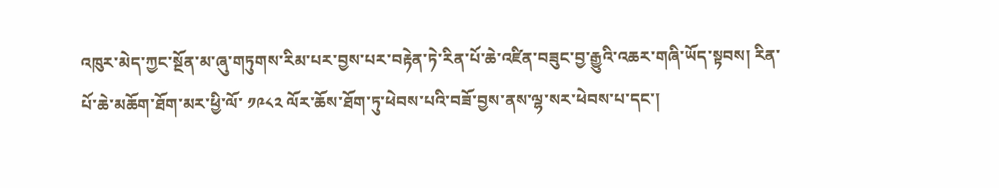འཁུར་མེད་ཀྱང་སྔོན་མ་ཞུ་གཏུགས་རིམ་པར་བྱས་པར་བརྟེན་ཏེ་རིན་པོ་ཆེ་འཛིན་བཟུང་བྱ་རྒྱུའི་འཆར་གཞི་ཡོད་སྟབས། རིན་པོ་ཆེ་མཆོག་ཐོག་མར་ཕྱི་ལོ་ ༡༩༨༢ ལོར་ཆོས་ཐོག་ཏུ་ཕེབས་པའི་བཟོ་བྱས་ནས་ལྷ་སར་ཕེབས་པ་དང་།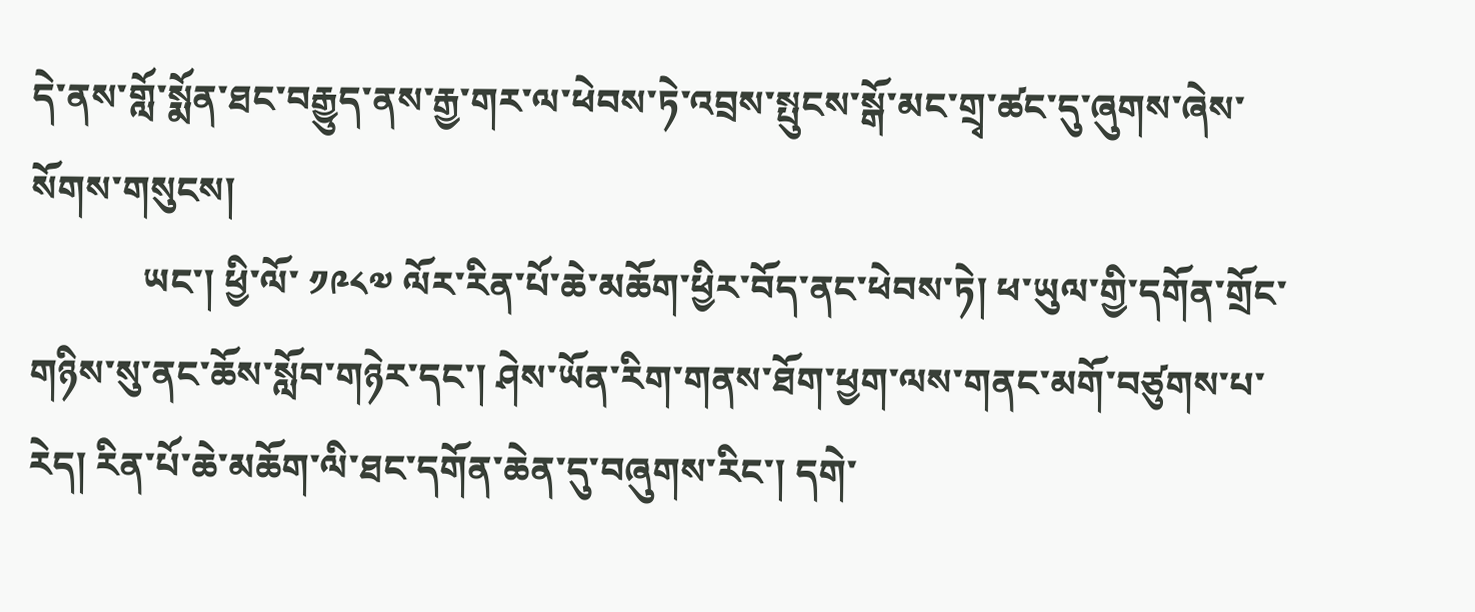དེ་ནས་གློ་སྨོན་ཐང་བརྒྱུད་ནས་རྒྱ་གར་ལ་ཕེབས་ཏེ་འབྲས་སྤུངས་སྒོ་མང་གྲྭ་ཚང་དུ་ཞུགས་ཞེས་སོགས་གསུངས།
            ཡང་། ཕྱི་ལོ་ ༡༩༨༧ ལོར་རིན་པོ་ཆེ་མཆོག་ཕྱིར་བོད་ནང་ཕེབས་ཏེ། ཕ་ཡུལ་གྱི་དགོན་གྲོང་གཉིས་སུ་ནང་ཆོས་སློབ་གཉེར་དང་། ཤེས་ཡོན་རིག་གནས་ཐོག་ཕྱག་ལས་གནང་མགོ་བཙུགས་པ་རེད། རིན་པོ་ཆེ་མཆོག་ལི་ཐང་དགོན་ཆེན་དུ་བཞུགས་རིང་། དགེ་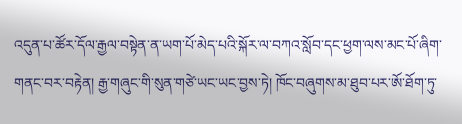འདུན་པ་ཚོར་དོལ་རྒྱལ་བསྟེན་ན་ཡག་པོ་མེད་པའི་སྐོར་ལ་བཀའ་སློབ་དང་ཕྱག་ལས་མང་པོ་ཞིག་གནང་བར་བརྟེན། རྒྱ་གཞུང་གི་སུན་གཙེ་ཡང་ཡང་བྱས་ཏེ། ཁོང་བཞུགས་མ་ཐུབ་པར་ཨོ་ཐོག་ཏུ་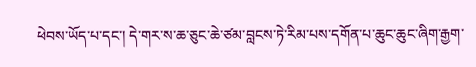ཕེབས་ཡོད་པ་དང་། དེ་གར་ས་ཆ་ཅུང་ཆེ་ཙམ་བླངས་ཏེ་རིམ་པས་དགོན་པ་ཆུང་ཆུང་ཞིག་རྒྱག་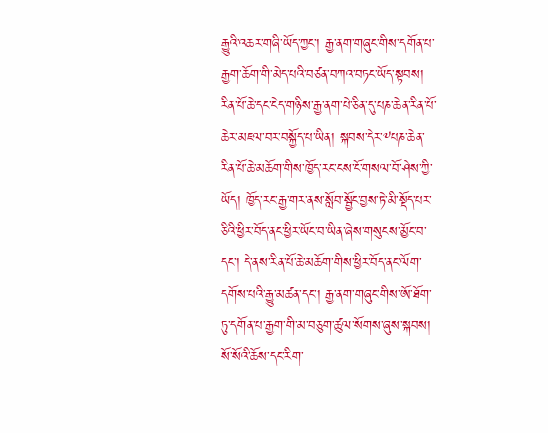རྒྱུའི་འཆར་གཞི་ཡོད་ཀྱང་། རྒྱ་ནག་གཞུང་གིས་དགོན་པ་རྒྱག་ཆོག་གི་མེད་པའི་བཙན་བཀའ་བཏང་ཡོད་སྟབས། རིན་པོ་ཆེ་དང་ངེད་གཉིས་རྒྱ་ནག་པེ་ཅིན་དུ་པཎ་ཆེན་རིན་པོ་ཆེར་མཇལ་བར་བསྐྱོད་པ་ཡིན། སྐབས་དེར་༸པཎ་ཆེན་རིན་པོ་ཆེ་མཆོག་གིས་ཁྱོད་རང་ངས་ངོ་གསལ་བོ་ཤེས་ཀྱི་ཡོད། ཁྱོད་རང་རྒྱ་གར་ནས་སློབ་སྦྱོང་བྱས་ཏེ་མི་སྡོད་པར་ཅིའི་ཕྱིར་བོད་ནང་ཕྱིར་ཡོང་བ་ཡིན་ཞེས་གསུངས་མྱོང་བ་དང་། དེ་ནས་རིན་པོ་ཆེ་མཆོག་གིས་ཕྱིར་བོད་ནང་ལོག་དགོས་པའི་རྒྱུ་མཚན་དང་། རྒྱ་ནག་གཞུང་གིས་ཨོ་ཐོག་ཏུ་དགོན་པ་རྒྱག་གི་མ་བཅུག་ཚུལ་སོགས་ཞུས་སྐབས། སོ་སོའི་ཆོས་དང་རིག་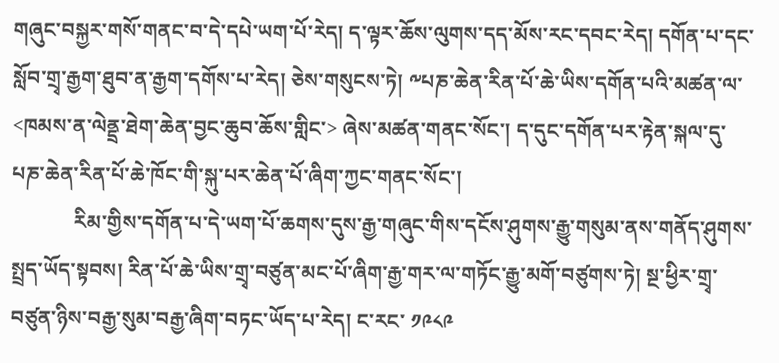གཞུང་བསྐྱར་གསོ་གནང་བ་དེ་དཔེ་ཡག་པོ་རེད། ད་ལྟར་ཆོས་ལུགས་དད་མོས་རང་དབང་རེད། དགོན་པ་དང་སློབ་གྲྭ་རྒྱག་ཐུབ་ན་རྒྱག་དགོས་པ་རེད། ཅེས་གསུངས་ཏེ། ༸པཎ་ཆེན་རིན་པོ་ཆེ་ཡིས་དགོན་པའི་མཚན་ལ་ <ཁམས་ན་ལེནྡྲ་ཐེག་ཆེན་བྱང་ཆུབ་ཆོས་གླིང་> ཞེས་མཚན་གནང་སོང་། ད་དུང་དགོན་པར་རྟེན་སྐལ་དུ་པཎ་ཆེན་རིན་པོ་ཆེ་ཁོང་གི་སྐུ་པར་ཆེན་པོ་ཞིག་ཀྱང་གནང་སོང་།
            རིམ་གྱིས་དགོན་པ་དེ་ཡག་པོ་ཆགས་དུས་རྒྱ་གཞུང་གིས་དངོས་ཤུགས་རྒྱུ་གསུམ་ནས་གནོད་ཤུགས་སྤྲད་ཡོད་སྟབས། རིན་པོ་ཆེ་ཡིས་གྲྭ་བཙུན་མང་པོ་ཞིག་རྒྱ་གར་ལ་གཏོང་རྒྱུ་མགོ་བཙུགས་ཏེ། སྔ་ཕྱིར་གྲྭ་བཙུན་ཉིས་བརྒྱ་སུམ་བརྒྱ་ཞིག་བཏང་ཡོད་པ་རེད། ང་རང་ ༡༩༨༩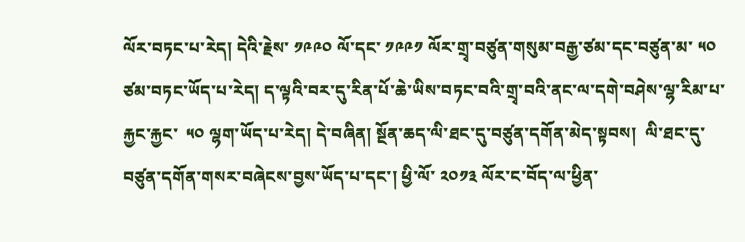ལོར་བཏང་པ་རེད། དེའི་རྗེས་ ༡༩༩༠ ལོ་དང་ ༡༩༩༡ ལོར་གྲྭ་བཙུན་གསུམ་བརྒྱ་ཙམ་དང་བཙུན་མ་ ༥༠ ཙམ་བཏང་ཡོད་པ་རེད། ད་ལྟའི་བར་དུ་རིན་པོ་ཆེ་ཡིས་བཏང་བའི་གྲྭ་བའི་ནང་ལ་དགེ་བཤེས་ལྷ་རིམ་པ་རྐྱང་རྐྱང་  ༥༠ ལྷག་ཡོད་པ་རེད། དེ་བཞིན། སྔོན་ཆད་ལི་ཐང་དུ་བཙུན་དགོན་མེད་སྟབས།  ལི་ཐང་དུ་བཙུན་དགོན་གསར་བཞེངས་བྱས་ཡོད་པ་དང་། ཕྱི་ལོ་ ༢༠༡༣ ལོར་ང་བོད་ལ་ཕྱིན་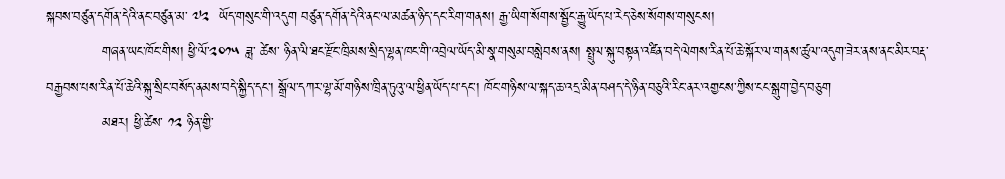སྐབས་བཙུན་དགོན་དེའི་ནང་བཙུན་མ་ ༧༢  ཡོད་གསུང་གི་འདུག བཙུན་དགོན་དེའི་ནང་ལ་མཚན་ཉིད་དང་རིག་གནས། རྒྱ་ཡིག་སོགས་སྦྱོང་རྒྱུ་ཡོད་པ་རེད་ཅེས་སོགས་གསུངས།
            གཞན་ཡང་ཁོང་གིས། ཕྱི་ལོ་༢༠༡༥ ཟླ་ ཚེས་ ཉིན་ལི་ཐང་རྫོང་ཁྲིམས་སྲིད་ལྷན་ཁང་གི་འབྲེལ་ཡོད་མི་སྣ་གསུམ་བསླེབས་ནས། སྤྲུལ་སྐུ་བསྟན་འཛིན་བདེ་ལེགས་རིན་པོ་ཆེ་སྐོར་ལ་གནས་ཚུལ་འདུག་ཟེར་ནས་ནང་མིར་བརྡ་བརྒྱབས་པས་རིན་པོ་ཆེའི་སྐུ་སྲིང་བསོད་ནམས་བདེ་སྐྱིད་དང་། སྒྲོལ་དཀར་ལྷ་མོ་གཉིས་ཁྲིན་ཏུའུ་ལ་ཕྱིན་ཡོད་པ་དང་། ཁོང་གཉིས་ལ་སྐད་ཆ་འདྲ་མིན་བཤད་དེ་ཉིན་བཅུའི་རིང་ནར་འགྱངས་ཀྱིས་ངང་སྒུག་བྱེད་བཅུག
            མཐར། ཕྱི་ཚེས་ ༡༢ ཉིན་གྱི་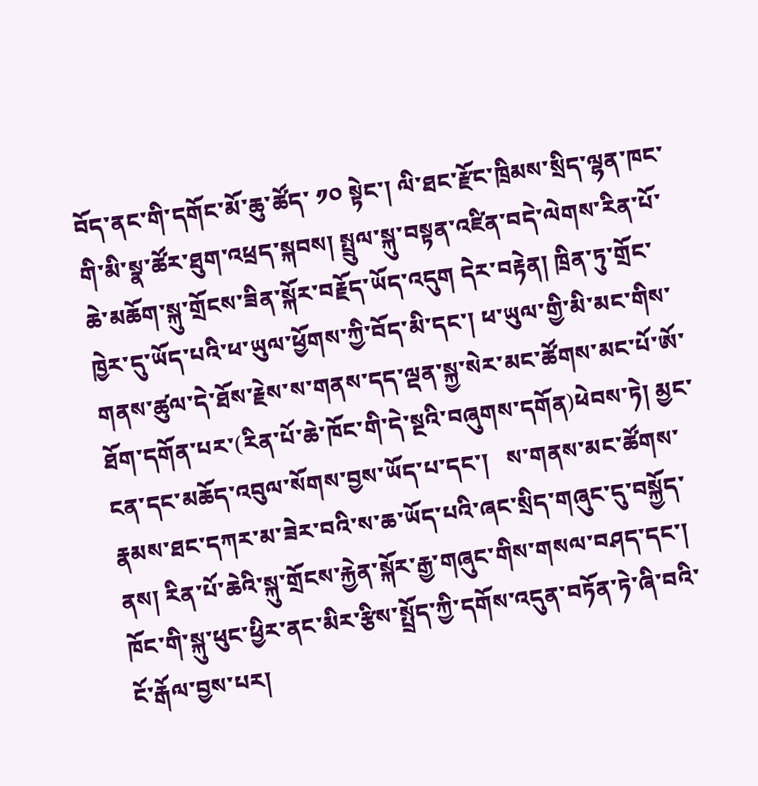བོད་ནང་གི་དགོང་མོ་ཆུ་ཚོད་ ༡༠ སྟེང་། ལི་ཐང་རྫོང་ཁྲིམས་སྲིད་ལྷན་ཁང་གི་མི་སྣ་ཚོར་ཐུག་འཕྲད་སྐབས། སྤྲུལ་སྐུ་བསྟན་འཛིན་བདེ་ལེགས་རིན་པོ་ཆེ་མཆོག་སྐུ་གྲོངས་ཟིན་སྐོར་བརྗོད་ཡོད་འདུག དེར་བརྟེན། ཁྲིན་ཏུ་གྲོང་ཁྱེར་དུ་ཡོད་པའི་ཕ་ཡུལ་ཕྱོགས་ཀྱི་བོད་མི་དང་། ཕ་ཡུལ་གྱི་མི་མང་གིས་གནས་ཚུལ་དེ་ཐོས་རྗེས་ས་གནས་དད་ལྡན་སྐྱ་སེར་མང་ཚོགས་མང་པོ་ཨོ་ཐོག་དགོན་པར་(རིན་པོ་ཆེ་ཁོང་གི་དེ་སྔའི་བཞུགས་དགོན)ཕེབས་ཏེ། མྱང་ངན་དང་མཆོད་འབུལ་སོགས་བྱས་ཡོད་པ་དང་།   ས་གནས་མང་ཚོགས་རྣམས་ཐང་དཀར་མ་ཟེར་བའི་ས་ཆ་ཡོད་པའི་ཞང་སྲིད་གཞུང་དུ་བསྐྱོད་ནས། རིན་པོ་ཆེའི་སྐུ་གྲོངས་རྐྱེན་སྐོར་རྒྱ་གཞུང་གིས་གསལ་བཤད་དང་། ཁོང་གི་སྐུ་ཕུང་ཕྱིར་ནང་མིར་རྩིས་སྤྲོད་ཀྱི་དགོས་འདུན་བཏོན་ཏེ་ཞི་བའི་ངོ་རྒོལ་བྱས་པར།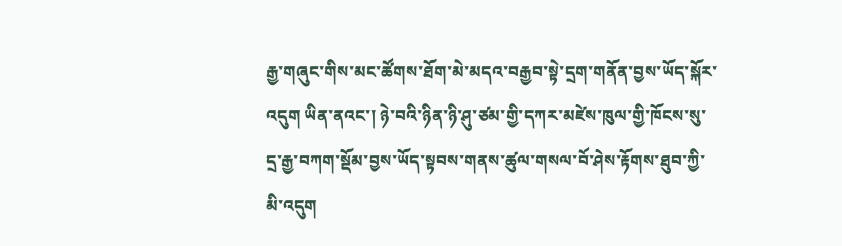རྒྱ་གཞུང་གིས་མང་ཚོགས་ཐོག་མེ་མདའ་བརྒྱབ་སྟེ་དྲག་གནོན་བྱས་ཡོད་སྐོར་འདུག ཡིན་ནའང་། ཉེ་བའི་ཉིན་ཉི་ཤུ་ཙམ་གྱི་དཀར་མཛེས་ཁུལ་གྱི་ཁོངས་སུ་དྲ་རྒྱ་བཀག་སྡོམ་བྱས་ཡོད་སྟབས་གནས་ཚུལ་གསལ་བོ་ཤེས་རྟོགས་ཐུབ་ཀྱི་མི་འདུག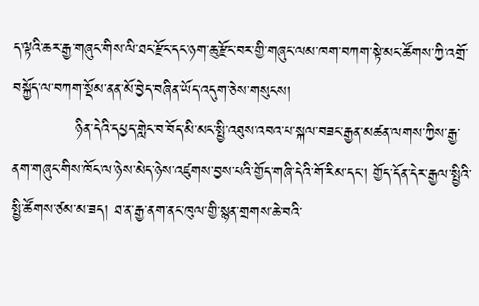ད་ལྟའི་ཆར་རྒྱ་གཞུང་གིས་ལི་ཐང་རྫོང་དང་ཉག་ཆུ་རྫོང་བར་གྱི་གཞུང་ལམ་ཁག་བཀག་སྟེ་མང་ཚོགས་ཀྱི་འགྲོ་བསྐྱོད་ལ་བཀག་སྡོམ་ནན་མོ་བྱེད་བཞིན་ཡོད་འདུག་ཅེས་གསུངས།
            ཉིན་དེའི་དཔྱད་གླེང་བ་བོད་མི་མང་སྤྱི་འཐུས་འབའ་པ་སྐལ་བཟང་རྒྱན་མཚན་ལགས་ཀྱིས་རྒྱ་ནག་གཞུང་གིས་ཁོང་ལ་ཉེས་མེད་ཉེས་འཛུགས་བྱས་པའི་གྱོད་གཞི་དེའི་གོ་རིམ་དང་། གྱོད་དོན་དེར་རྒྱལ་སྤྱིའི་སྤྱི་ཚོགས་ཙམ་མ་ཟད། ཐ་ན་རྒྱ་ནག་ནང་ཁུལ་གྱི་སྙན་གྲགས་ཆེ་བའི་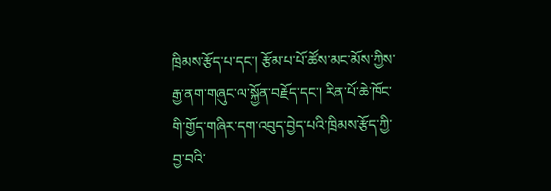ཁྲིམས་རྩོད་པ་དང་། རྩོམ་པ་པོ་ཚོས་མང་མོས་ཀྱིས་རྒྱ་ནག་གཞུང་ལ་སྐྱོན་བརྗོད་དང་། རིན་པོ་ཆེ་ཁོང་གི་གྱོད་གཞིར་དག་འབུད་བྱེད་པའི་ཁྲིམས་རྩོད་ཀྱི་བྱ་བའི་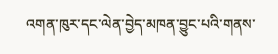འགན་ཁུར་དང་ལེན་བྱེད་མཁན་བྱུང་པའི་གནས་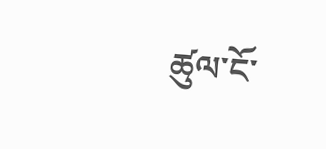ཚུལ་ངོ་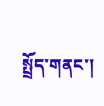སྤྲོད་གནང་།